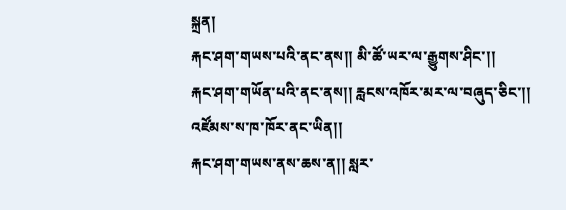སྐྲན།
རྐང་ཤག་གཡས་པའི་ནང་ནས།། མི་ཚོ་ཡར་ལ་རྒྱུགས་ཤིང་།།
རྐང་ཤག་གཡོན་པའི་ནང་ནས།། རླངས་འཁོར་མར་ལ་བཞུད་ཅིང་།།
འཛོམས་ས་ཁ་ཁོར་ནང་ཡིན།།
རྐང་ཤག་གཡས་ནས་ཆས་ན།། སླར་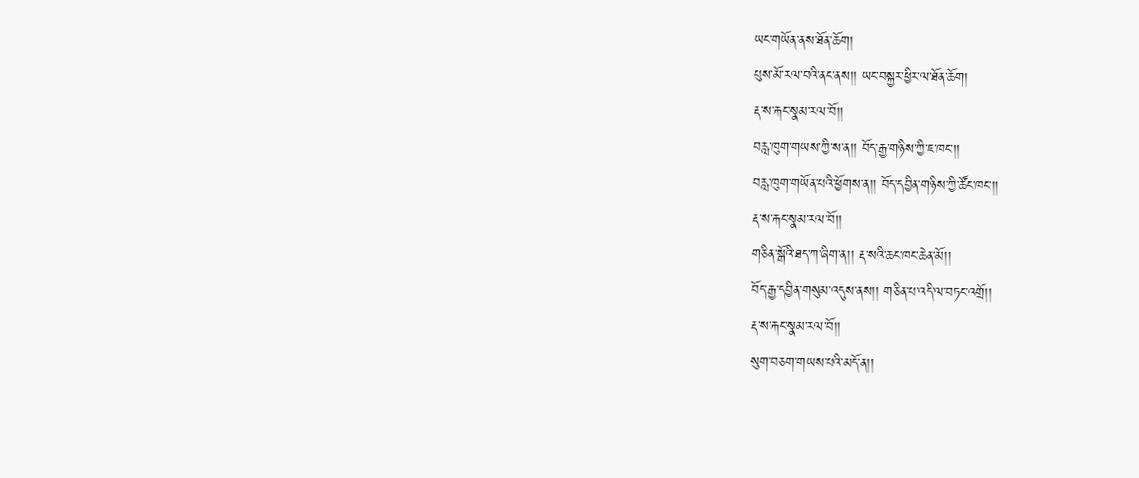ཡང་གཡོན་ནས་ཐོན་ཆོག།
པུས་མོ་རལ་བའི་ནང་ནས།། ཡང་བསྐྱར་ཕྱིར་ལ་ཐོན་ཆོག།
རྡ་ས་རྐང་སྣམ་རལ་བོ།།
བརླ་ཁུག་གཡས་ཀྱི་ས་ན།། བོད་རྒྱ་གཉིས་ཀྱི་ཇ་ཁང་།།
བརླ་ཁུག་གཡོན་པའི་ཕྱོགས་ན།། བོད་དབྱིན་གཉིས་ཀྱི་ཚོང་ཁང་།།
རྡ་ས་རྐང་སྣམ་རལ་བོ།།
གཅིན་སྒོའི་ཐད་ཀ་ཞིག་ན།། རྡ་སའི་ཆང་ཁང་ཆེན་མོ།།
བོད་རྒྱ་དབྱིན་གསུམ་འདུས་ནས།། གཅིན་པ་འདི་ལ་བཏང་འགྲོ།།
རྡ་ས་རྐང་སྣམ་རལ་བོ།།
སུག་བཅག་གཡས་པའི་མདོ་ན།།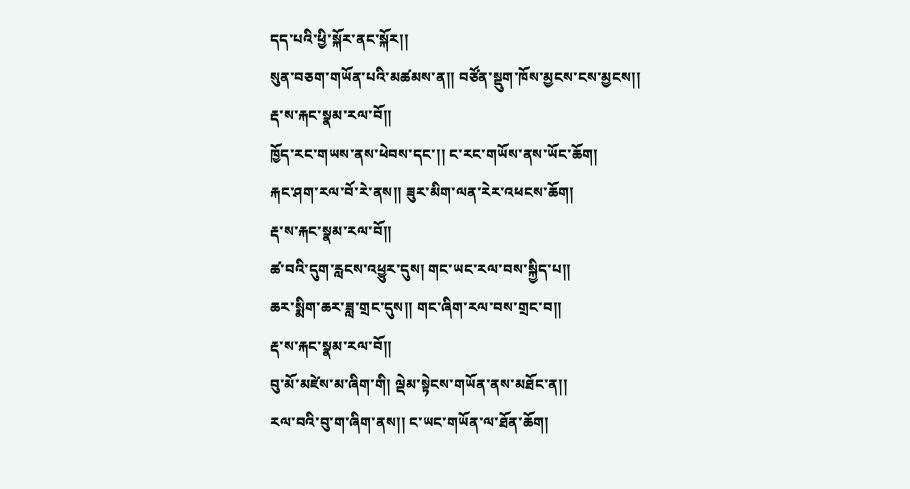དད་པའི་ཕྱི་སྐོར་ནང་སྐོར།།
སུན་བཅག་གཡོན་པའི་མཚམས་ན།། བཙོན་སྡུག་ཁོས་མྱངས་ངས་མྱངས།།
རྡ་ས་རྐང་སྣམ་རལ་བོ།།
ཁྱོད་རང་གཡས་ནས་ཕེབས་དང་།། ང་རང་གཡོས་ནས་ཡོང་ཆོག།
རྐང་ཤག་རལ་བོ་རེ་ནས།། ཟུར་མིག་ལན་རེར་འཕངས་ཆོག།
རྡ་ས་རྐང་སྣམ་རལ་བོ།།
ཚ་བའི་དུག་རླངས་འཕྱུར་དུས། གང་ཡང་རལ་བས་སྐྱིད་པ།།
ཆར་སྨིག་ཆར་ཟླ་གྲང་དུས།། གང་ཞིག་རལ་བས་གྲང་བ།།
རྡ་ས་རྐང་སྣམ་རལ་བོ།།
བུ་མོ་མཛེས་མ་ཞིག་གི། ལྡེམ་སྟེངས་གཡོན་ནས་མཐོང་ན།།
རལ་བའི་བུ་ག་ཞིག་ནས།། ང་ཡང་གཡོན་ལ་ཐོན་ཆོག།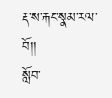རྡ་ས་རྐང་སྣམ་རལ་བོ།།
སློབ་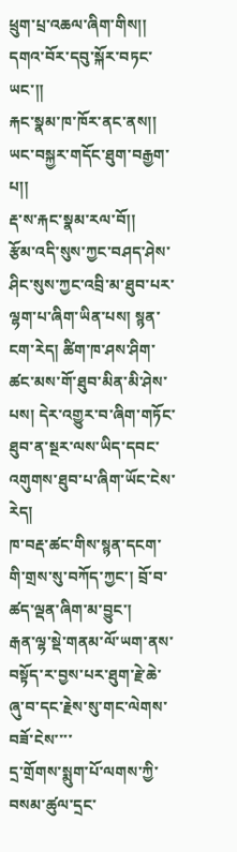ཕྲུག་པྲ་འཆལ་ཞིག་གིས།། དགའ་བོར་དབུ་སྐོར་བཏང་ཡང་།།
རྐང་སྣམ་ཁ་ཁོར་ནང་ནས།། ཡང་བསྐྱར་གདོང་ཐུག་བརྒྱག་པ།།
རྡ་ས་རྐང་སྣམ་རལ་བོ།།
རྩོམ་འདི་སུས་ཀྱང་བཤད་ཤེས་ཤིང་སུས་ཀྱང་འབྲི་མ་ཐུབ་པར་ལྷག་པ་ཞིག་ཡིན་པས། སྙན་ངག་རེད། ཚིག་ཁ་ཤས་ཤིག་ཚང་མས་གོ་ཐུབ་མིན་མི་ཤེས་པས། དེར་འགྱུར་བ་ཞིག་གཏོང་ཐུབ་ན་སྔར་ལས་ཡིད་དབང་འགུགས་ཐུབ་པ་ཞིག་ཡོང་ངེས་རེད།
ཁ་བརྡ་ཚང་གིས་སྙན་དངག་གི་གྲས་སུ་བཀོད་ཀྱང་། བྲོ་བ་ཚད་ལྡན་ཞིག་མ་བྱུང་།
རྒན་ལྷ་སྡེ་གནམ་ལོ་ཡག་ནས་བསྟོད་ར་བྱས་པར་ཐུག་རྗེ་ཆེ་ཞུ་བ་དང་རྗེས་སུ་གང་ལེགས་བཟོ་ངེས་་་་
དྲ་གྲོགས་སྨུག་པོ་ལགས་ཀྱི་བསམ་ཚུལ་དྲང་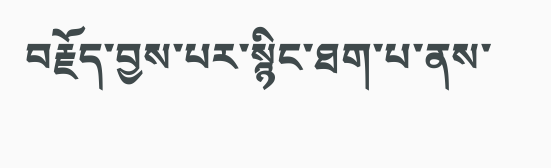བརྗོད་བྱས་པར་སྙིང་ཐག་པ་ནས་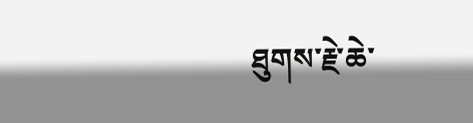ཐུགས་རྗེ་ཆེ་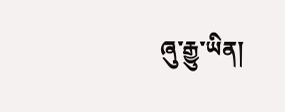ཞུ་རྒྱུ་ཡིན།